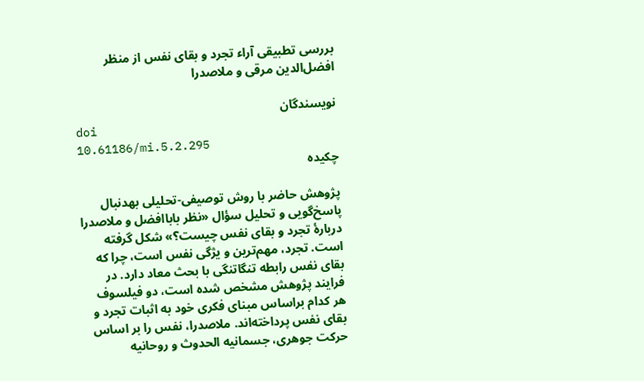بررسی تطبیقی آراء تجرد و بقای نفس از منظر افضل‌الدین مرقی و ملاصدرا

نویسندگان
doi
10.61186/mi.5.2.295
چکیده

پژوهش حاضر با روش توصیفی-تحلیلی بهدنبال پاسخ‌گویی و تحلیل سؤال «نظر باباافضل و ملاصدرا دربارۀ تجرد و بقای نفس چیست؟» شکل گرفته است. تجرد، مهم‌ترین و یژگی نفس است، چرا که بقای نفس رابطه تنگاتنگی با بحث معاد دارد. در فرایند پژوهش مشخص شده است، دو فیلسوف هر کدام براساس مبنای فکری خود به اثبات تجرد و بقای نفس پرداخته‌اند. ملاصدرا، نفس را بر اساس حرکت جوهری، جسمانیه الحدوث و روحانیه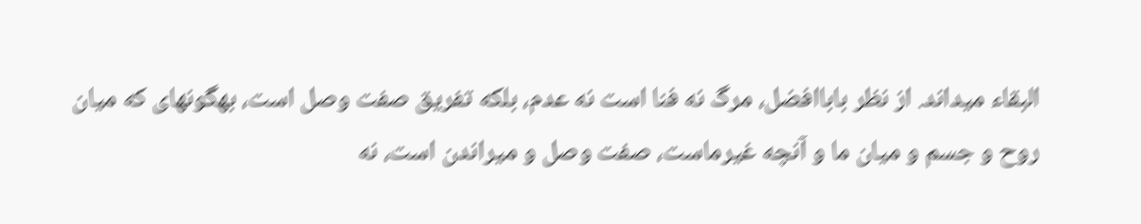البقاء میداند. از نظر باباافضل، مرگ نه فنا است نه عدم، بلکه تفریق صفت وصل است، بهگونهای که میان روح و جسم و میان ما و آنچه غیرماست، صفت وصل و میراندن است، نه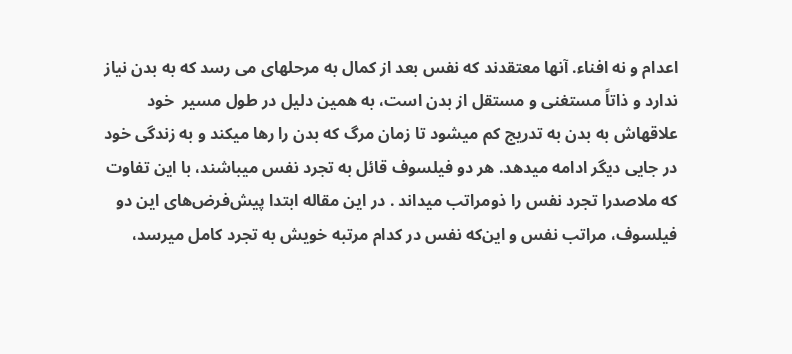اعدام و نه افناء. آنها معتقدند که نفس بعد از کمال به مرحلهای می رسد که به بدن نیاز ندارد و ذاتاً مستغنی و مستقل از بدن است، به همین دلیل در طول مسیر  خود علاقهاش به بدن به تدریج کم میشود تا زمان مرگ که بدن را رها میکند و به زندگی خود در جایی دیگر ادامه میدهد. هر دو فیلسوف قائل به تجرد نفس میباشند، با این تفاوت که ملاصدرا تجرد نفس را ذومراتب میداند . در این مقاله ابتدا پیش‌فرض‌های این دو فیلسوف، مراتب نفس و این‌که نفس در کدام مرتبه خویش به تجرد کامل میرسد،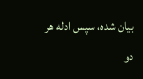بیان شده، سپس ادله هر دو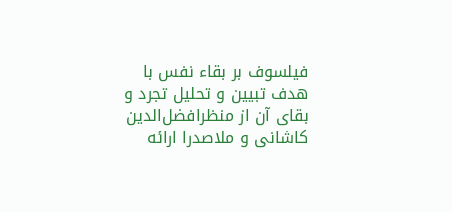فیلسوف بر بقاء نفس با هدف تبیین و تحلیل تجرد و بقای آن از منظرافضل‌الدین کاشانی و ملاصدرا ارائه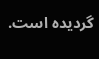گردیده است.